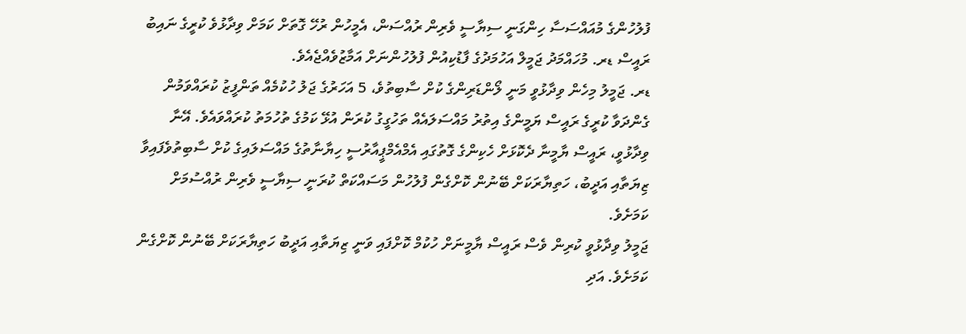ފުލުހުންގެ މުއައްސަސާ ހިންގަނީ ސިޔާސީ ވެރިން ރުއްސަން، އެމީހުން ރުހޭ ގޮތަށް ކަމަށް ވިދާޅުވެ ކުރީގެ ނައިބު ރައީސް ޑރ. މުހައްމަދު ޖަމީލް އަހުމަދުގެ ފާޑުކިއުން ފުލުހުންނަށް އަމާޒުވެއްޖެއެވެ.
ޑރ. ޖަމީލު މިހެން ވިދާޅުވީ މަނީ ލޯންޑަރިންގެ ކުށް ސާބިތުވެ، 5 އަހަރުގެ ޖަލު ހުކުމެއް ތަންފީޒު ކުރައްވަމުން ގެންދަވާ ކުރީގެ ރައީސް ޔަމީންގެ އިތުރު މައްސަލައެއް ތަހުގީގު ކުރަން އުޅޭ ކަމުގެ ތުހުމަތު ކުރައްވައެވެ. އޭނާ ވިދާޅުވީ، ރައީސް ޔާމީނާ ދެކޮޅަށް ހެކިންގެ ގޮތުގައި އެމްއެމްޕީއާރުސީ ހިޔާނާތުގެ މައްސަލައިގެ ކުށް ސާބިތުވެފައިވާ ޒިޔަތާއި އަދީބު، ހަތިޔާރަކަށް ބޭނުން ކޮށްގެން ފުލުހުން މަސައްކަތް ކުރަނީ ސިޔާސީ ވެރިން ރުއްސުމަށް ކަމަށެވެ.
ޖަމީލު ވިދާޅުވީ ކުރިން ވެސް ރައީސް ޔާމީނަށް ހުކުމް ކޮށްފައި ވަނީ ޒިޔަތާއި އަދީބު ހަތިޔާރަކަށް ބޭނުން ކޮށްގެން ކަމަށެވެ. އަދި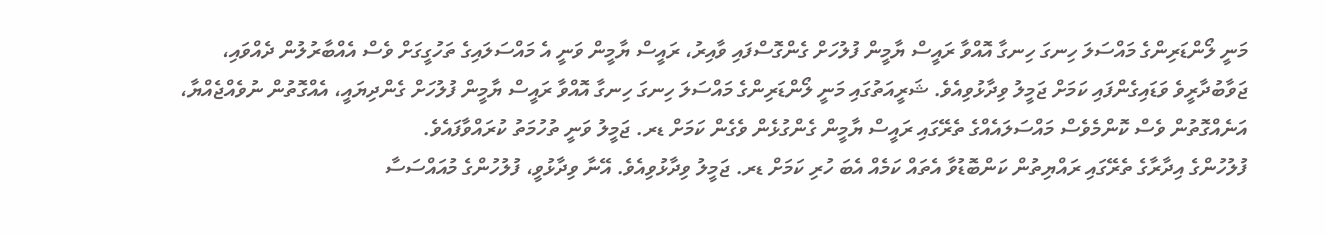މަނީ ލޯންޑަރިންގެ މައްސަލަ ހިނގަ ހިނގާ އޮއްވާ ރައީސް ޔާމީން ފުލުހަށް ގެންގޮސްފައި ވާއިރު، ރައީސް ޔާމީން ވަނީ އެ މައްސަލައިގެ ތަހުގީގަށް ވެސް އެއްބާރުލުން ދެއްވައި، ޖަވާބުދާރީވެ ވަޑައިގެންފައި ކަމަށް ޖަމީލު ވިދާޅުވިއެވެ. ޝަރީއަތުގައި މަނީ ލޯންޑަރިންގެ މައްސަލަ ހިނގަ ހިނގާ އޮއްވާ ރައީސް ޔާމީން ފުލުހަށް ގެންދިޔައީ، އެއްގޮތުން ނުވެއްޖެއްޔާ، އަނެއްގޮތުން ވެސް ކޮންމެވެސް މައްސަލައެއްގެ ތެރޭގައި ރައީސް ޔާމީން ގެންގުޅެން ވެގެން ކަމަށް ޑރ. ޖަމީލު ވަނީ ތުހުމަތު ކުރައްވާފައެވެ.
ފުލުހުންގެ އިދާރާގެ ތެރޭގައި ރައްޔިތުން ކަންބޮޑުވާ އެތައް ކަމެއް އެބަ ހުރި ކަމަށް ޑރ. ޖަމީލު ވިދާޅުވިއެވެ. އޭނާ ވިދާޅުވީ، ފުލުހުންގެ މުއައްސަސާ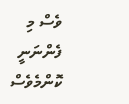ވެސް މި ފެންނަނީ ކޮންމެވެސް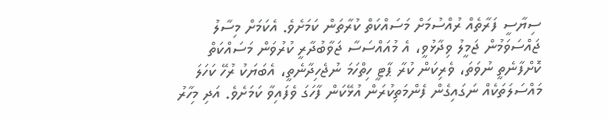ސިޔާސީ ފަރާތެއް ރުއްސުމަށް މަސައްކަތް ކުރާތަން ކަމަށެވެ. އެކަމަށް މިސާލު ޖައްސަވަމުން ޖަމީލު ވިދާޅުވީ، އެ މުއައްސަސާ ޖަވާބުދާރީ ކުރުވަން މަސައްކަތް ކޮށްފާނެތީ ނުވަތަ، ވެރިކަން ކުރާ ޕާޓީ ހިތްހަމަ ނުޖެހިދާނެތީ، އެބަޔަކު ރުހޭ ކަހަލަ މައްސަލަތަކެއް ނަގައިގެން ފެންމަތިކުރަން އުޅޭކަން ފާހަގަ ވެފައިވާ ކަމަށެވެ. އަދި މިހާރު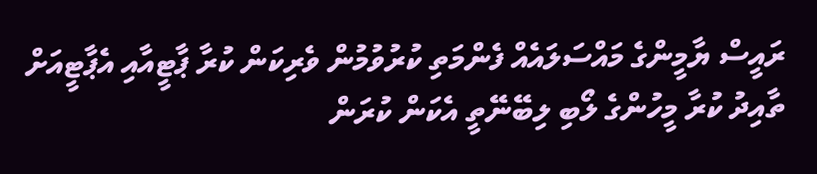ރައީސް ޔާމީންގެ މައްސަލައެއް ފެންމަތި ކުރުވުމުން ވެރިކަން ކުރާ ޕާޓީއާއި އެޕާޓީއަށް ތާއިދު ކުރާ މީހުންގެ ލޯބި ލިބޭނޭތީ އެކަން ކުރަން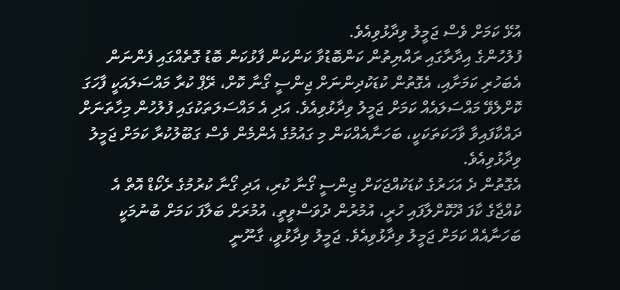އުޅޭ ކަމަށް ވެސް ޖަމީލު ވިދާޅުވިއެވެ.
ފުލުހުންގެ އިދާރާގައި ރައްޔިތުން ކަންބޮޑުވާ ކަންކަން ފާޅުކަން ބޮޑު ގޮތެއްގައި ފެންނަން އެބަހުރި ކަމަށާއި، އެގޮތުން ކުޑަކުދިންނަށް ޖިންސީ ގޯނާ ކޮށް، ރޭޕް ކުރާ މައްސަލައަކީ ފާހަގަ ކޮށްލެވޭ މައްސަލައެއް ކަމަށް ޖަމީލު ވިދާޅުވިއެވެ. އަދި އެ މައްސަލަތަކުގައި ފުލުހުން މިހާތަނަށް ދައްކާފައިވާ ވާހަކަތަކަކީ، ބަހަނާއެއްކަން މި ގައުމުގެ އެންމެން ވެސް ގަބޫލުކުރާ ކަމަށް ޖަމީލު ވިދާޅުވިއެވެ.
އެގޮތުން ދެ އަހަރުގެ ކުޑަކުއްޖަކަށް ޖިންސީ ގޯނާ ކުރި، އަދި ގޯނާ ކުރުމުގެ ރެކޯޑް އޮތް އެ ކުއްޖާގެ ކާފަ ދޫކޮށްލާފައި ހުރީ، އުމުރުން ދުވަސްވީތީ، އުމުރަށް ބަލާފަ ކަމަށް ބުނުމަކީ ބަހަނާއެއް ކަމަށް ޖަމީލު ވިދާޅުވިއެވެ. ޖަމީލު ވިދާޅުވީ، ގާނޫނީ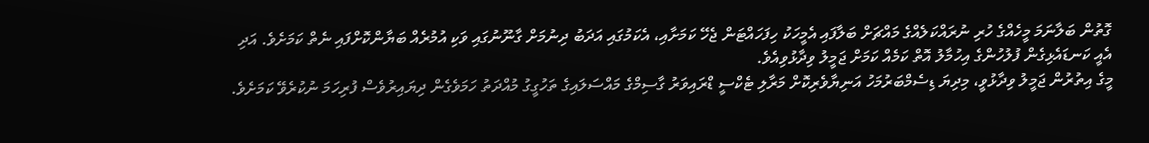ގޮތުން ބަލާނަމަ މީހެއްގެ ހުރި ނުރައްކަލެއްގެ މައްޗަށް ބަލާފައި އެމީހަކު ހިފަހައްޓަން ޖެހޭ ކަމަށާއި، އެކަމުގައި އަދަބު ދިނުމަށް ގާނޫނުގައި ވަކި އުމުރެއް ބަޔާންކޮށްފައި ނެތް ކަމަށެވެ. އަދި އެއީ ކަނޑައެޅިގެން ފުލުހުންގެ އިހުމާލު އޮތް ކަމެއް ކަމަށް ޖަމީލު ވިދާޅުވިއެވެ.
މީގެ އިތުރުން ޖަމީލު ވިދާޅުވީ، މިދިޔަ ޑިސެމްބަރުމަހު އަނިޔާވެރިކޮށް މަރާލި ޓެކްސީ ޑްރައިވަރު ގާސިމްގެ މައްސަލައިގެ ތަހުގީގު މުއްދަތު ހަމަވެގެން ދިޔައިރުވެސް ފުރިހަމަ ނުކުރެވޭ ކަމަށެވެ.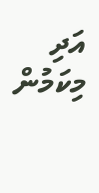އަދި މިކަމުން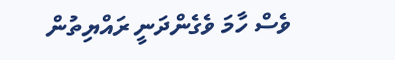ވެސް ހާމަ ވެގެންދަނީ ރައްޔިތުން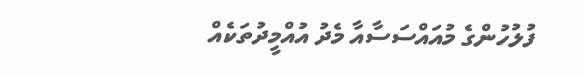ފުލުހުންގެ މުއައްސަސާއާ މެދު އުއްމީދުތަކެއް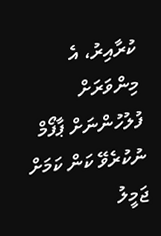ކުރާއިރު، އެ މިންވަރަށް ފުލުހުންނަށް ޕާފޯމް ނުކުރެވޭ ކަން ކަމަށް ޖަމީލު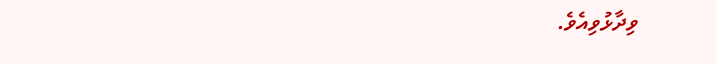ވިދާޅުވިއެވެ.